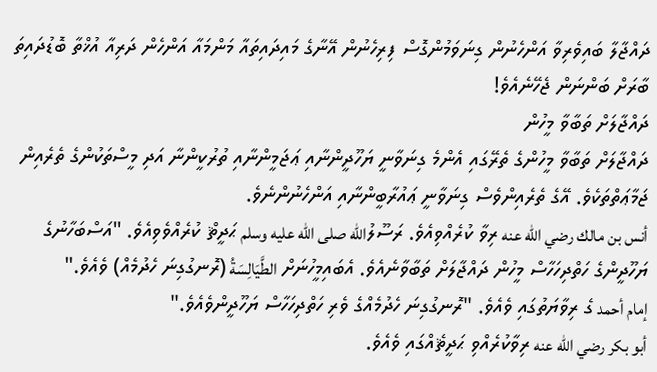ދައްޖާލާ ބައިވެރިވާ އަންހެނުން ގިނަވަމުންގޮސް ފިރިހެނުން އޭނާގެ މައިދައިތައާ މަންމައާ އަންހެން ދަރިއާ އުޚްތާ ބޮޑުދައިތަ ބާރަށް ބަންނަން ޖެހޭނެއެވެ!
ދައްޖާލަށް ތަބާވާ މީހުން
ދައްޖާލަށް ތަބާވާ މީހުންގެ ތެރޭގައި އެންމެ ގިނަވާނީ ޔަހޫދީންނާއި ޢަޖަމީންނާއި ތުރުކީންނާ އަދި މީސްތަކުންގެ ތެރެއިން ޖަމާޢަތްތަކެވެ. އޭގެ ތެރެއިންވެސް ގިނަވާނީ ޢައުރާބީންނާއި އަންހެނުންނެވެ.
أنس بن مالك رضي الله عنه ރިވާ ކުރެއްވިއެވެ. ރަސޫލުالله صلى الله عليه وسلم ޙަދީޘް ކުރެއްވެވިއެވެ. "އަސްބަހާނުގެ ޔަހޫދީންގެ ހަތްދިހަހާސް މީހުން ދައްޖާލަށް ތަބާވާނެއެވެ. އެބައިމީހުނަށް الطَّيَالِسَةُ (ރޮނގުގިނަ ހެދުމެއް) ވެއެވެ."
إمام أحمد ގެ ރިވާޔަތުގައި ވެއެވެ. "ރޮނގުގިނަ ހެދުމެއްގެ ވެރި ހަތްދިހަހާސް ޔަހޫދީންވެއެވެ."
أبو بكر رضي الله عنه ރިވާކުރެއްވި ޙަދީޘެއްގައި ވެއެވެ.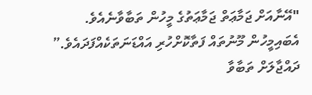"އޭނާއަށް ޖަމާޢަތް ޖަމާޢަތުގެ މީހުން ތަބާވާނެއެވެ. އެބައިމީހުން މޫނުތައް ފަތާކޮށްހުރި އައްޑަނަތަކެއްފަދައެވެ.”
ދައްޖާލަށް ތަބާވާ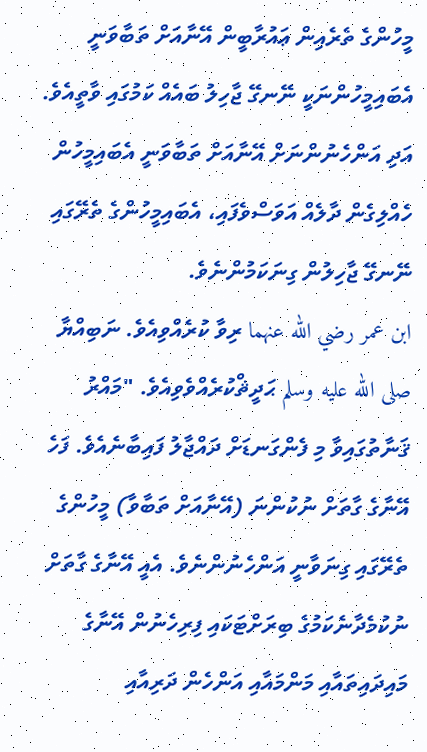މީހުންގެ ތެރެއިން ޢައުރާބީން އޭނާއަށް ތަބާވަނީ އެބައިމީހުންނަކީ ނޭނގޭ ޖާހިލު ބައެއް ކަމުގައި ވާތީއެވެ. އަދި އަންހެނުންނަށް އޭނާއަށް ތަބާވަނީ އެބައިމީހުން ހެއްލިގެން ދާލެއް އަވަސްވެފައި، އެބައިމީހުންގެ ތެރޭގައި ނޭނގޭ ޖާހިލުން ގިނަކަމުންނެވެ.
ابن عمر رضي الله عنهما ރިވާ ކުރެއްވިއެވެ. ނަބިއްޔާ صلى الله عليه وسلم ޙަދީޘްކުރެއްވެވިއެވެ. "މައްރު ޤަނާތުގައިވާ މި ފެންގަނޑަށް ދައްޖާލު ފައިބާނެއެވެ. ފަހެ އޭނާގެ ގާތަށް ނުކުންނަ (އޭނާއަށް ތަބާވާ) މީހުންގެ ތެރޭގައި ގިނަވާނީ އަންހެނުންނެވެ. އެއީ އޭނާގެ ގާތަށް ނުކުމެދާނެކަމުގެ ބިރަށްޓަކައި ފިރިހެނުން އޭނާގެ މައިދައިތައާއި މަންމައާއި އަންހެން ދަރިއާއި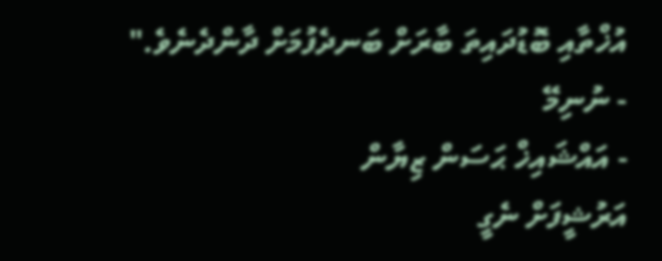އުޚްތާއި ބޮޑުދައިތަ ބާރަށް ބަނދެފުމަށް ދާންދެނެވެ."
- ނުނިމޭ
- އައްޝައިޚް ޙަސަން ޒިޔާން
އަރުޝީފަށް ނެގީ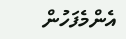އެންމެފަހުން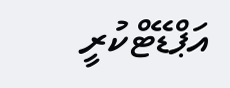އަޕްޑޭޓްކުރީ